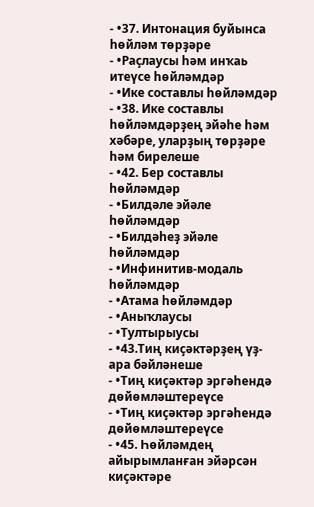- •37. Интонация буйынса һөйләм төрҙәре
- •Раҫлаусы һәм инҡаь итеүсе һөйләмдәр
- •Ике составлы һөйләмдәр
- •38. Ике составлы һөйләмдәрҙең эйәһе һәм хәбәре, уларҙың төрҙәре һәм бирелеше
- •42. Бер составлы һөйләмдәр
- •Билдәле эйәле һөйләмдәр
- •Билдәһеҙ эйәле һөйләмдәр
- •Инфинитив-модаль һөйләмдәр
- •Атама һөйләмдәр
- •Аныҡлаусы
- •Тултырыусы
- •43.Тиң киҫәктәрҙең үҙ-ара бәйләнеше
- •Тиң киҫәктәр эргәһендә дөйөмләштереүсе
- •Тиң киҫәктәр эргәһендә дөйөмләштереүсе
- •45. Һөйләмдең айырымланған эйәрсән киҫәктәре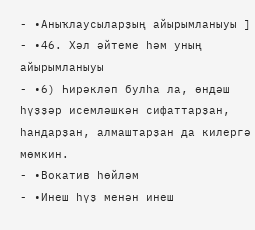- •Аныҡлаусыларҙың айырымланыуы ]
- •46. Хәл әйтеме һәм уның айырымланыуы
- •6) Һирәкләп булһа ла, өндәш һүҙҙәр исемләшкән сифаттарҙан, һандарҙан, алмаштарҙан да килергә мөмкин.
- •Вокатив һөйләм
- •Инеш һүҙ менән инеш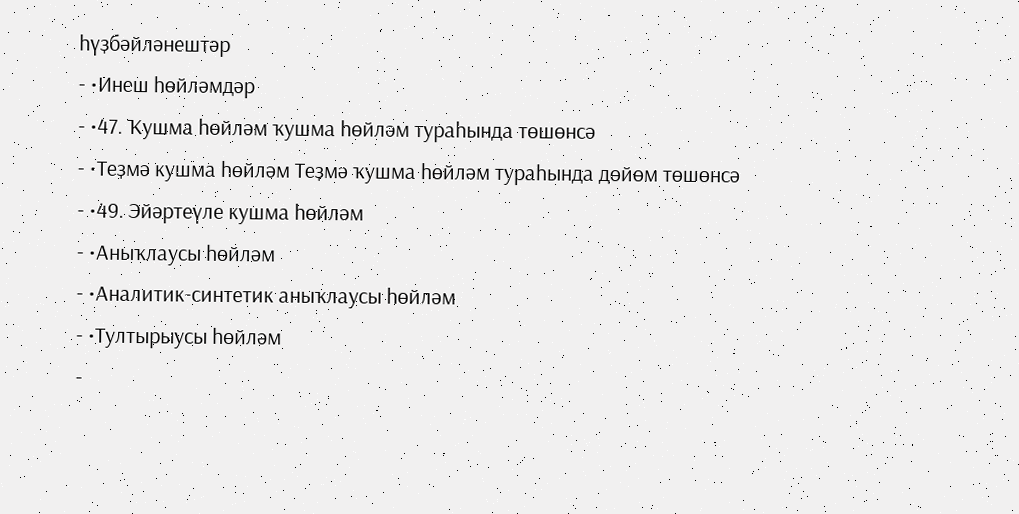һүҙбәйләнештәр
- •Инеш һөйләмдәр
- •47. Ҡушма һөйләм ҡушма һөйләм тураһында төшөнсә
- •Теҙмә кушма һөйләм Теҙмә ҡушма һөйләм тураһында дөйөм төшөнсә
- •49. Эйәртеүле кушма һөйләм
- •Аныҡлаусы һөйләм
- •Аналитик-синтетик аныҡлаусы һөйләм
- •Тултырыусы һөйләм
-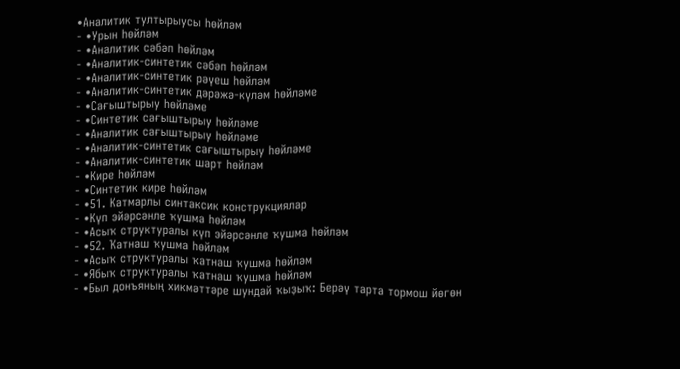•Аналитик тултырыусы һөйләм
- •Урын һөйләм
- •Аналитик сәбәп һөйләм
- •Аналитик-синтетик сәбәп һөйләм
- •Аналитик-синтетик рәүеш һөйләм
- •Аналитик-синтетик дәрәжә-күләм һөйләме
- •Сағыштырыу һөйләме
- •Синтетик сағыштырыу һөйләме
- •Аналитик сағыштырыу һөйләме
- •Аналитик-синтетик сағыштырыу һөйләме
- •Аналитик-синтетик шарт һөйләм
- •Кире һөйләм
- •Синтетик кире һөйләм
- •51. Катмарлы синтаксик конструкциялар
- •Күп эйәрсәнле ҡушма һөйләм
- •Асыҡ структуралы күп эйәрсәнле ҡушма һөйләм
- •52. Ҡатнаш ҡушма һөйләм
- •Асыҡ структуралы ҡатнаш ҡушма һөйләм
- •Ябыҡ структуралы ҡатнаш ҡушма һөйләм
- •Был донъяның хикмәттәре шундай ҡыҙыҡ: Берәү тарта тормош йөгөн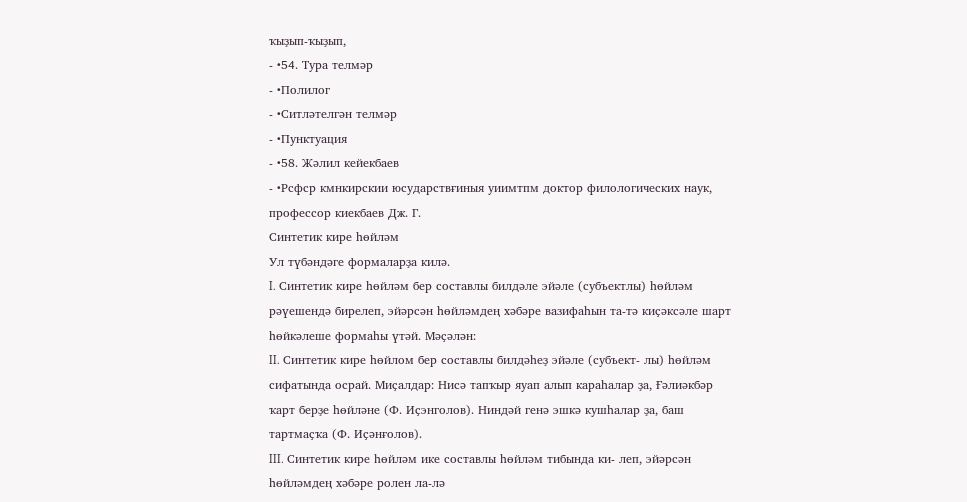ҡыҙып-ҡыҙып,
- •54. Тура телмәр
- •Полилог
- •Ситләтелгән телмәр
- •Пунктуация
- •58. Жәлил кейекбаев
- •Рсфср кмнкирскии юсударствғиныя уиимтпм доктор филологических наук, профессор киекбаев Дж. Г.
Синтетик кире һөйләм
Ул түбәндәге формаларҙа килә.
I. Синтетик кире һөйләм бер составлы билдәле эйәле (субъектлы) һөйләм рәүешендә бирелеп, эйәрсән һөйләмдең хәбәре вазифаһын та-тә киҫәксәле шарт һөйкәлеше формаһы үтәй. Мәҫәлән:
II. Синтетик кире һөйлом бер составлы билдәһеҙ эйәле (субъект- лы) һөйләм сифатында осрай. Миҫалдар: Нисә тапҡыр яуап алып караһалар ҙа, Ғәлиәкбәр ҡарт берҙе һөйләне (Ф. Иҫэнголов). Ниндәй генә эшкә кушһалар ҙа, баш тартмаҫҡа (Ф. Иҫәнғолов).
III. Синтетик кире һөйләм ике составлы һөйләм тибында ки- леп, эйәрсән һөйләмдең хәбәре ролен ла-лә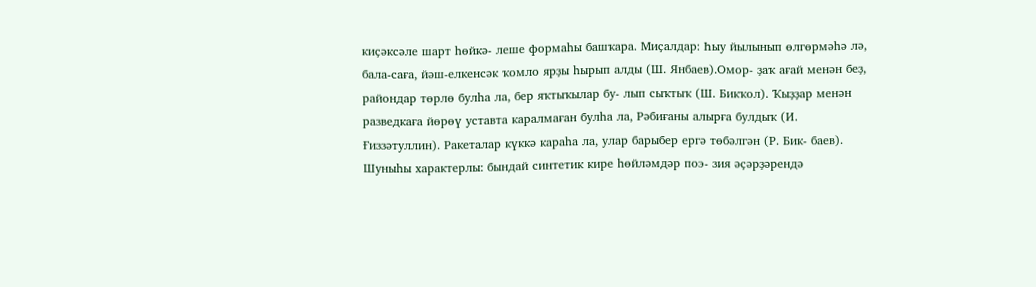киҫәксәле шарт һөйкә- леше формаһы башҡара. Миҫалдар: Һыу йылынып өлгөрмәһә лә, бала-саға, йәш-елкенсәк ҡомло ярҙы һырып алды (Ш. Янбаев).Омор- ҙаҡ ағай менән беҙ, райондар төрлө булһа ла, бер яҡтыҡылар бу- лып сыҡтыҡ (Ш. Бикҡол). Ҡыҙҙар менән разведкаға йөрөү уставта каралмаған булһа ла, Рәбиғаны алырға булдыҡ (И. Ғиззәтуллин). Ракеталар күккә караһа ла, улар барыбер ергә төбәлгән (Р. Бик- баев). Шуныһы характерлы: бындай синтетик кире һөйләмдәр поэ- зия әҫәрҙәрендә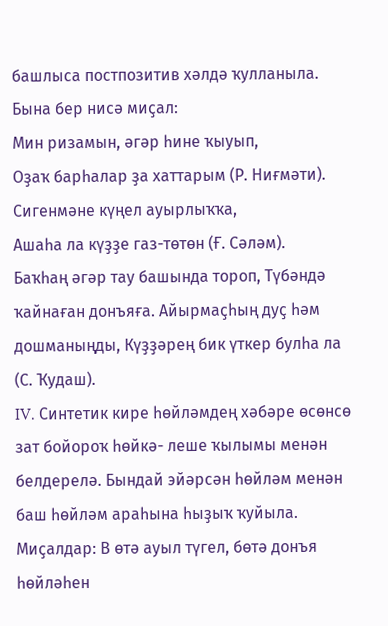башлыса постпозитив хәлдә ҡулланыла. Бына бер нисә миҫал:
Мин ризамын, әгәр һине ҡыуып,
Оҙаҡ барһалар ҙа хаттарым (Р. Ниғмәти).
Сигенмәне күңел ауырлыҡҡа,
Ашаһа ла күҙҙе газ-төтөн (Ғ. Сәләм).
Баҡһаң әгәр тау башында тороп, Түбәндә ҡайнаған донъяға. Айырмаҫһың дуҫ һәм дошманыңды, Күҙҙәрең бик үткер булһа ла (С. Ҡудаш).
IV. Синтетик кире һөйләмдең хәбәре өсөнсө зат бойороҡ һөйкә- леше ҡылымы менән белдерелә. Бындай эйәрсән һөйләм менән баш һөйләм араһына һыҙыҡ ҡуйыла. Миҫалдар: В өтә ауыл түгел, бөтә донъя һөйләһен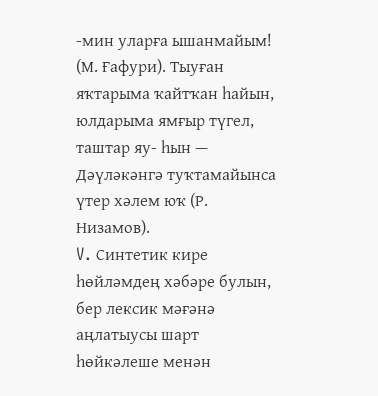-мин уларға ышанмайым! (М. Ғафури). Тыуған яҡтарыма ҡайтҡан һайын, юлдарыма ямғыр түгел, таштар яу- һын — Дәүләкәнгә туҡтамайынса үтер хәлем юҡ (Р. Низамов).
V. Синтетик кире һөйләмдең хәбәре булын, бер лексик мәғәнә аңлатыусы шарт һөйкәлеше менән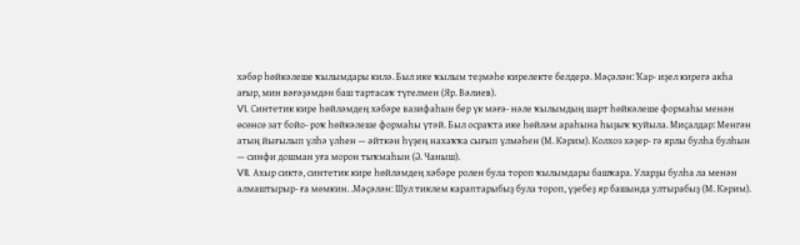хәбәр һөйкәлеше ҡылымдары килә. Был ике ҡылым теҙмәһе кирелекте белдерә. Мәҫәлән: Ҡар- иҙел кирегә акһа ағыр, мин вәғәҙәмдән баш тартасаҡ түгелмен (Яр. Вәлиев).
VI. Синтетик кире һөйләмдең хәбәре вазифаһын бер үк мәғә- нәле ҡылымдың шарт һөйкәлеше формаһы менән өсөнсө зат бойо- роҡ һөйкәлеше формаһы үтәй. Был осраҡта ике һөйләм араһына һыҙыҡ ҡуйыла. Миҫалдар: Менгән атың йығылып үлһә үлһен — әйткән һүҙең нахаҡҡа сығып үлмәһен (М. Кәрим). Колхоз хәҙер- гә ярлы булһа булһын — синфи дошман уға морон тыҡмаһын (Ә. Чаныш).
VII. Ахыр сиктә, синтетик кире һөйләмдең хәбәре ролен була тороп ҡылымдары башҡара. Уларҙы булһа ла менән алмаштырыр- ға мөмкин. .Мәҫәлән: Шул тиклем караптарыбыҙ була тороп, үҙебеҙ яр башында ултырабыҙ (М. Кәрим).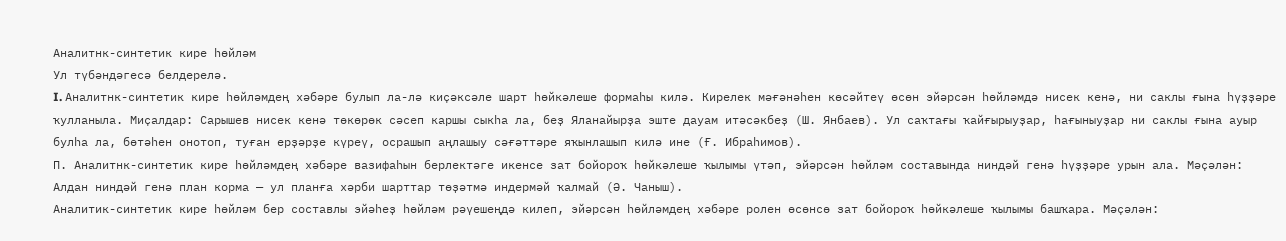Аналитнк-синтетик кире һөйләм
Ул түбәндәгесә белдерелә.
I. Аналитнк-синтетик кире һөйләмдең хәбәре булып ла-лә киҫәксәле шарт һөйкәлеше формаһы килә. Кирелек мәғәнәһен көсәйтеү өсөн эйәрсән һөйләмдә нисек кенә, ни саклы ғына һүҙҙәре ҡулланыла. Миҫалдар: Сарышев нисек кенә төкөрөк сәсеп каршы сыкһа ла, беҙ Яланайырҙа эште дауам итәсәкбеҙ (Ш. Янбаев). Ул саҡтағы ҡайғырыуҙар, һағыныуҙар ни саклы ғына ауыр булһа ла, бөтәһен онотоп, туған ерҙәрҙе күреү, осрашып аңлашыу сәғәттәре яҡынлашып килә ине (Ғ. Ибраһимов).
П. Аналитнк-синтетик кире һөйләмдең хәбәре вазифаһын берлектәге икенсе зат бойороҡ һөйкәлеше ҡылымы үтәп, эйәрсән һөйләм составында ниндәй генә һүҙҙәре урын ала. Мәҫәлән: Алдан ниндәй генә план корма — ул планға хәрби шарттар төҙәтмә индермәй ҡалмай (Ә. Чаныш).
Аналитик-синтетик кире һөйләм бер составлы эйәһеҙ һөйләм рәүешеңдә килеп, эйәрсән һөйләмдең хәбәре ролен өсөнсө зат бойороҡ һөйкәлеше ҡылымы башҡара. Мәҫәлән: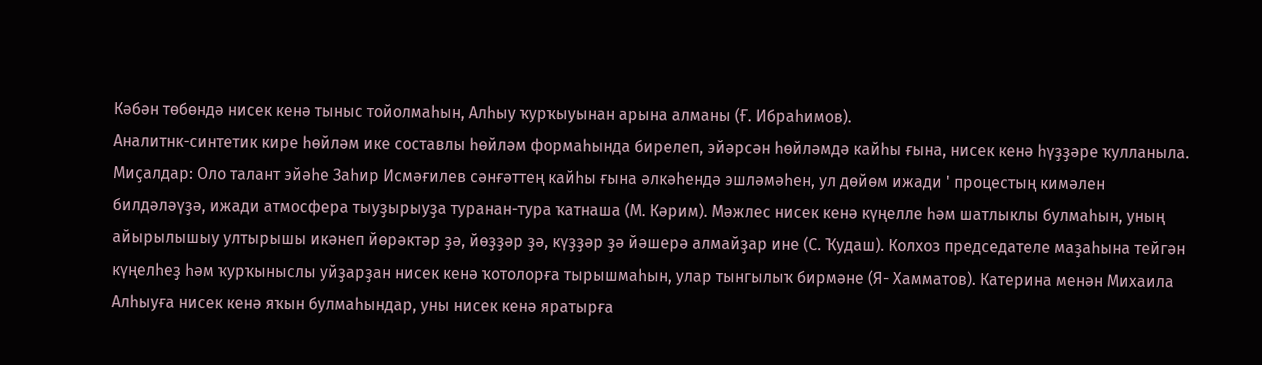Кәбән төбөндә нисек кенә тыныс тойолмаһын, Алһыу ҡурҡыуынан арына алманы (Ғ. Ибраһимов).
Аналитнк-синтетик кире һөйләм ике составлы һөйләм формаһында бирелеп, эйәрсән һөйләмдә кайһы ғына, нисек кенә һүҙҙәре ҡулланыла. Миҫалдар: Оло талант эйәһе Заһир Исмәғилев сәнғәттең кайһы ғына әлкәһендә эшләмәһен, ул дөйөм ижади ' процестың кимәлен билдәләүҙә, ижади атмосфера тыуҙырыуҙа туранан-тура ҡатнаша (М. Кәрим). Мәжлес нисек кенә күңелле һәм шатлыклы булмаһын, уның айырылышыу ултырышы икәнеп йөрәктәр ҙә, йөҙҙәр ҙә, күҙҙәр ҙә йәшерә алмайҙар ине (С. Ҡудаш). Колхоз председателе маҙаһына тейгән күңелһеҙ һәм ҡурҡыныслы уйҙарҙан нисек кенә ҡотолорға тырышмаһын, улар тынгылыҡ бирмәне (Я- Хамматов). Катерина менән Михаила Алһыуға нисек кенә яҡын булмаһындар, уны нисек кенә яратырға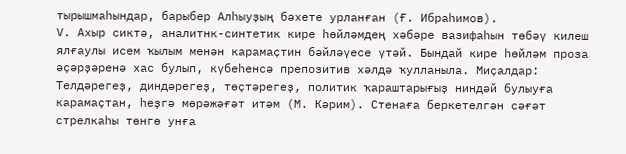тырышмаһындар, барыбер Алһыуҙың бәхете урланған (Ғ. Ибраһимов).
V. Ахыр сиктә, аналитнк-синтетик кире һөйләмдең хәбәре вазифаһын төбәү килеш ялғаулы исем ҡылым менән карамаҫтин бәйләүесе үтәй. Бындай кире һөйләм проза әҫәрҙәренә хас булып, күбеһенсә препозитив хәлдә ҡулланыла. Миҫалдар: Телдәрегеҙ, диндәрегеҙ, төҫтәрегеҙ, политик ҡараштарығыҙ ниндәй булыуға карамаҫтан, һеҙгә мөрәжәғәт итәм (М. Кәрим). Стенаға беркетелгән сәғәт стрелкаһы төнгө унға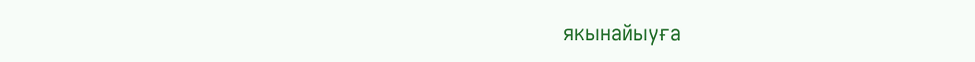якынайыуға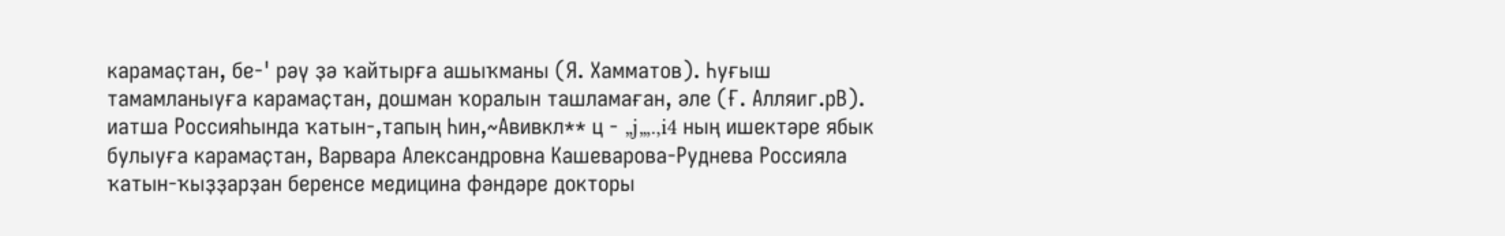карамаҫтан, бе-' рәү ҙә ҡайтырға ашыҡманы (Я. Хамматов). Һуғыш тамамланыуға карамаҫтан, дошман ҡоралын ташламаған, әле (Ғ. Алляиг.рВ). иатша Россияһында ҡатын-,тапың Һин,~Авивкл** ц - „j„,.,i4 ның ишектәре ябык булыуға карамаҫтан, Варвара Александровна Кашеварова-Руднева Россияла ҡатын-ҡыҙҙарҙан беренсе медицина фәндәре докторы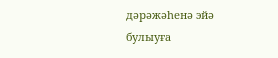дәрәжәһенә эйә булыуға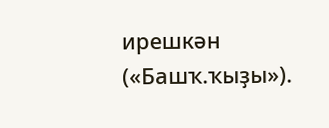ирешкән («Башҡ.ҡыҙы»).